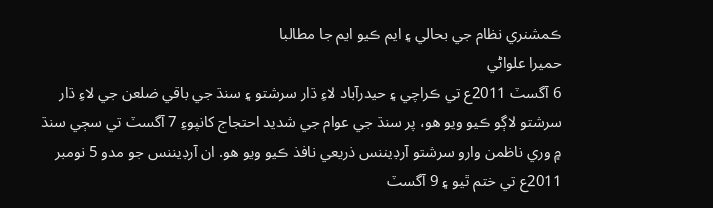ڪمشنري نظام جي بحالي ۽ ايم ڪيو ايم جا مطالبا
حميرا علواڻي
6 آگسٽ 2011ع تي ڪراچي ۽ حيدرآباد لاءِ ڌار سرشتو ۽ سنڌ جي باقي ضلعن جي لاءِ ڌار سرشتو لاڳو ڪيو ويو هو، پر سنڌ جي عوام جي شديد احتجاج کانپوءِ 7 آگسٽ تي سڄي سنڌ ۾ وري ناظمن وارو سرشتو آرڊيننس ذريعي نافذ ڪيو ويو هو. ان آرڊيننس جو مدو 5 نومبر 2011ع تي ختم ٿيو ۽ 9 آگسٽ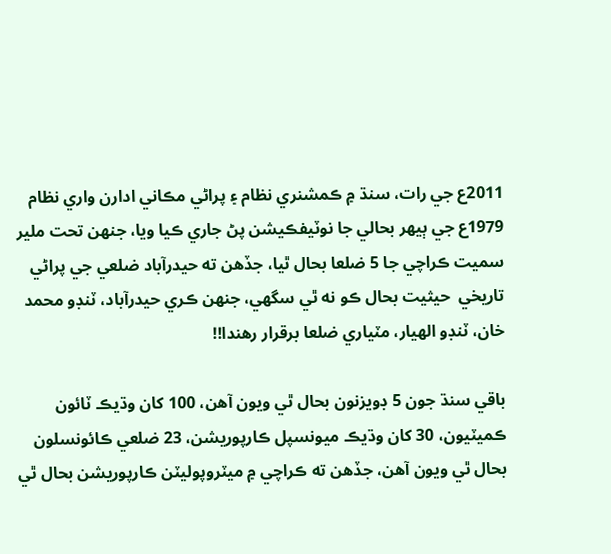2011ع جي رات، سنڌ ۾ ڪمشنري نظام ۽ پراڻي مڪاني ادارن واري نظام  1979ع جي ٻيهر بحالي جا نوٽيفڪيشن پڻ جاري ڪيا ويا، جنهن تحت ملير سميت ڪراچي جا 5 ضلعا بحال ٿيا، جڏهن ته حيدرآباد ضلعي جي پراڻي تاريخي  حيثيت بحال ڪو نه ٿي سگهي، جنهن ڪري حيدرآباد، ٽنڊو محمد خان، ٽنڊو الهيار، مٽياري ضلعا برقرار رهندا!!

باقي سنڌ جون 5 ڊويزنون بحال ٿي ويون آهن، 100 کان وڌيڪ ٽائون ڪميٽيون، 30 کان وڌيڪ ميونسپل ڪارپوريشن، 23 ضلعي ڪائونسلون بحال ٿي ويون آهن، جڏهن ته ڪراچي ۾ ميٽروپوليٽن ڪارپوريشن بحال ٿي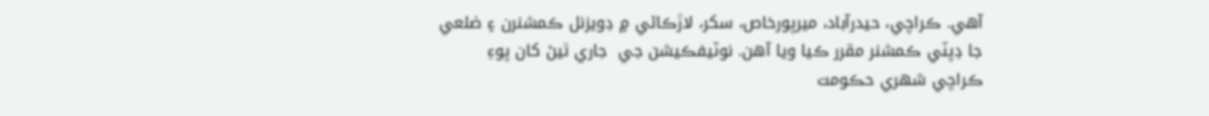آهي. ڪراچي، حيدرآباد، ميرپورخاص، سکر، لاڙڪاڻي ۾ ڊويزنل ڪمشنرن ۽ ضلعي جا ڊپٽي ڪمشنر مقرر ڪيا ويا آهن. نوٽيفڪيشن جي  جاري ٿيڻ کان پوءِ ڪراچي شهري حڪومت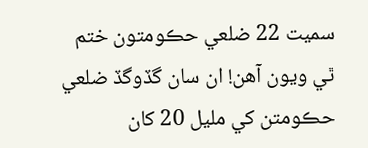سميت 22 ضلعي حڪومتون ختم ٿي ويون آهن! ان سان گڏوگڏ ضلعي حڪومتن کي مليل 20 کان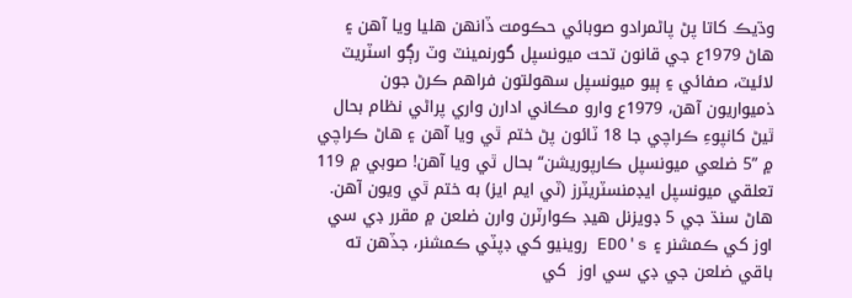وڌيڪ کاتا پڻ پاڻمرادو صوبائي حڪومت ڏانهن هليا ويا آهن ۽ هاڻ 1979ع جي قانون تحت ميونسپل گورنمينٽ وٽ رڳو اسٽريٽ لائيٽ، صفائي ۽ ٻيو ميونسپل سهولتون فراهم ڪرڻ جون ذميواريون آهن، 1979ع وارو مڪاني ادارن واري پراڻي نظام بحال ٿيڻ کانپوءِ ڪراچي جا 18 ٽائون پڻ ختم ٿي ويا آهن ۽ هاڻ ڪراچي ۾ ”5 ضلعي ميونسپل ڪارپوريشن“ بحال ٿي ويا آهن! صوبي ۾ 119 تعلقي ميونسپل ايڊمنسٽريٽرز (ٽي ايم ايز) به ختم ٿي ويون آهن.  هاڻ سنڌ جي 5 ڊويزنل هيڊ ڪوارٽرن وارن ضلعن ۾ مقرر ڊي سي اوز کي ڪمشنر ۽ EDO's روينيو کي ڊپٽي ڪمشنر، جڏهن ته باقي ضلعن جي ڊي سي اوز  کي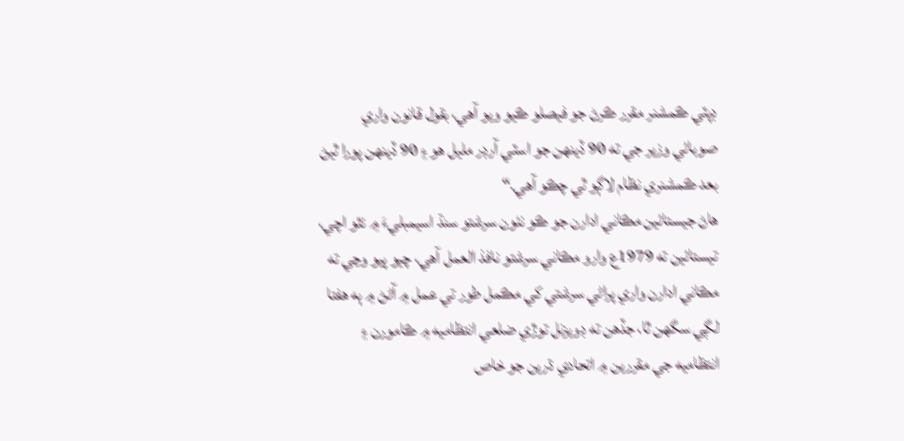ڊپٽي ڪمشنر مقرر ڪرڻ جو فيصلو ڪيو ويو آهي، بقول قانون واري صوبائي وزير جي ته 90 ڏينهن جو اسٽي آرڊر مليل هو ۽ 90 ڏينهن پورا ٿيڻ بعد ڪمشنري نظام لاڳو ٿي چڪو آهي.“
هاڻ جيستائين مڪاني ادارن جو ڪو نئون سرشتو سنڌ اسيمبليءَ ۾ نٿو اچي، تيستائين ته 1979ع وارو مڪاني سرشتو نافذ العمل آهي، چيو پيو وڃي ته مڪاني ادارن واري پراڻي سرشتي کي مڪمل طور تي عمل ۾ آڻڻ ۾ ٻه هفتا لڳي سگهن ٿا، جڏهن ته ڊويزنل توڙي ضلعي انتظاميه ۾ ڪامورن ۽ انتظاميه جي مقررين ۾ اتحادي ڌرين جو خاص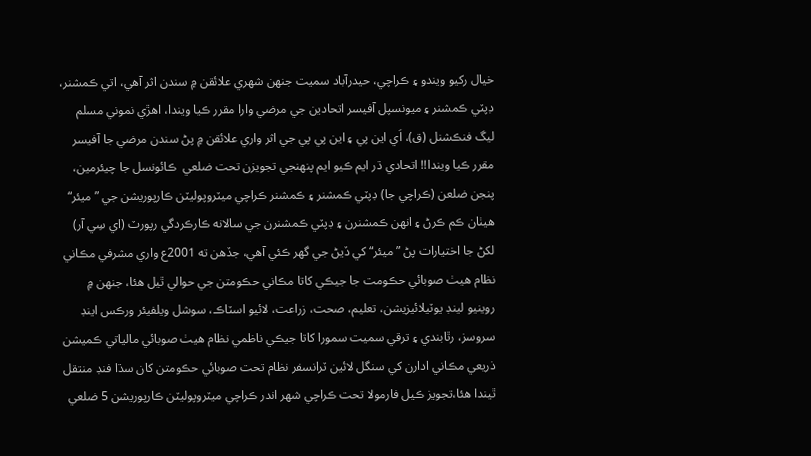خيال رکيو ويندو ۽ ڪراچي، حيدرآباد سميت جنهن شهري علائقن ۾ سندن اثر آهي، اتي ڪمشنر، ڊپٽي ڪمشنر ۽ ميونسپل آفيسر اتحادين جي مرضي وارا مقرر ڪيا ويندا، اهڙي نموني مسلم ليگ فنڪشنل (ق)، اَي اين پي ۽ اين پي پي جي اثر واري علائقن ۾ پڻ سندن مرضي جا آفيسر مقرر ڪيا ويندا!! اتحادي ڌر ايم ڪيو ايم پنهنجي تجويزن تحت ضلعي  ڪائونسل جا چيئرمين، پنجن ضلعن (ڪراچي جا) ڊپٽي ڪمشنر ۽ ڪمشنر ڪراچي ميٽروپوليٽن ڪارپوريشن جي ”ميئر“ هيٺان ڪم ڪرڻ ۽ انهن ڪمشنرن ۽ ڊپٽي ڪمشنرن جي سالانه ڪارڪردگي رپورٽ (اي سِي آر) لکڻ جا اختيارات پڻ ”ميئر“ کي ڏيڻ جي گهر ڪئي آهي، جڏهن ته 2001ع واري مشرفي مڪاني نظام هيٺ صوبائي حڪومت جا جيڪي کاتا مڪاني حڪومتن جي حوالي ٿيل هئا، جنهن ۾ روينيو لينڊ يوٽيلائيزيشن، تعليم، صحت، زراعت، لائيو اسٽاڪ، سوشل ويلفيئر ورڪس اينڊ سروسز، رٿابندي ۽ ترقي سميت سمورا کاتا جيڪي ناظمي نظام هيٺ صوبائي مالياتي ڪميشن ذريعي مڪاني ادارن کي سنگل لائين ٽرانسفر نظام تحت صوبائي حڪومتن کان سڌا فنڊ منتقل ٿيندا هئا،تجويز ڪيل فارمولا تحت ڪراچي شهر اندر ڪراچي ميٽروپوليٽن ڪارپوريشن 5 ضلعي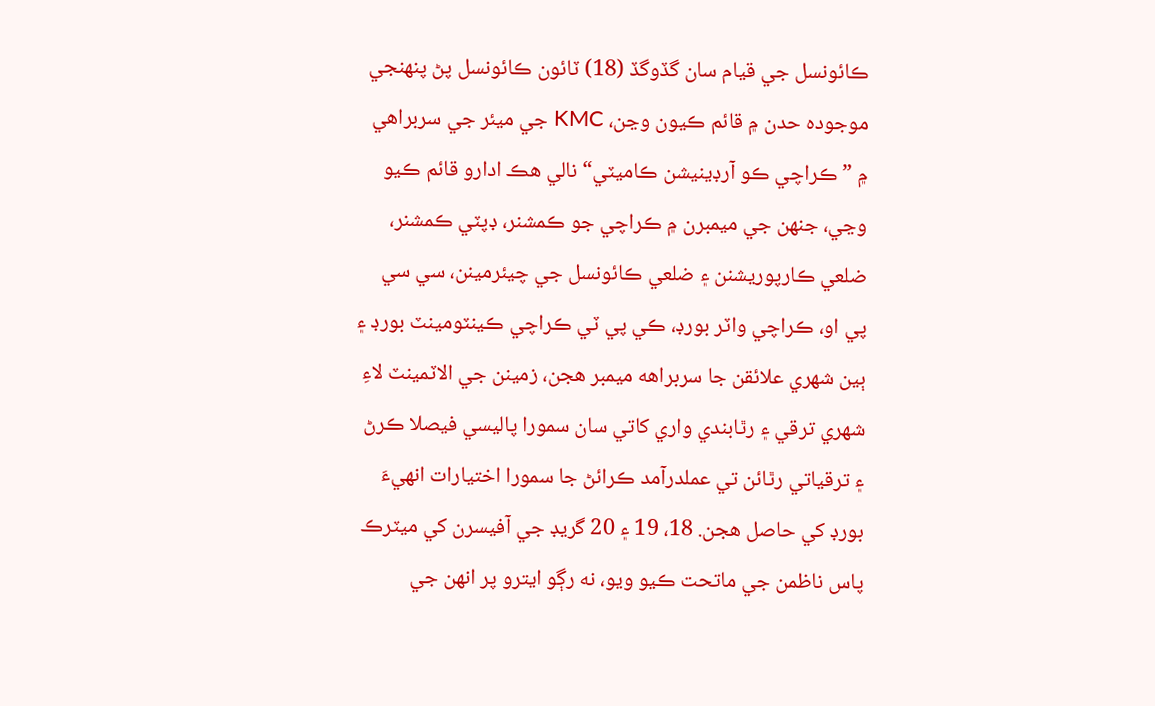ڪائونسل جي قيام سان گڏوگڏ (18) ٽائون ڪائونسل پڻ پنهنجي موجوده حدن ۾ قائم ڪيون وڃن، KMC جي ميئر جي سربراهي ۾ ”ڪراچي ڪو آرڊينيشن ڪاميٽي“ نالي هڪ ادارو قائم ڪيو وڃي، جنهن جي ميمبرن ۾ ڪراچي جو ڪمشنر، ڊپٽي ڪمشنر، ضلعي ڪارپوريشنن ۽ ضلعي ڪائونسل جي چيئرمينن، سي سي پي او، ڪراچي واٽر بورڊ، ڪي پي ٽي ڪراچي ڪينٽومينٽ بورڊ ۽ ٻين شهري علائقن جا سربراهه ميمبر هجن، زمينن جي الاٽمينٽ لاءِ شهري ترقي ۽ رٿابندي واري کاتي سان سمورا پاليسي فيصلا ڪرڻ ۽ ترقياتي رٿائن تي عملدرآمد ڪرائڻ جا سمورا اختيارات انهيءَ بورڊ کي حاصل هجن. 18، 19 ۽ 20 گريڊ جي آفيسرن کي ميٽرڪ پاس ناظمن جي ماتحت ڪيو ويو، نه رڳو ايترو پر انهن جي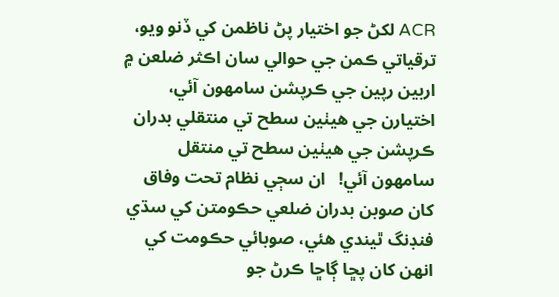ACR لکڻ جو اختيار پڻ ناظمن کي ڏنو ويو، ترقياتي ڪمن جي حوالي سان اڪثر ضلعن ۾ اربين رپين جي ڪرپشن سامهون آئي، اختيارن جي هيٺين سطح تي منتقلي بدران ڪرپشن جي هيٺين سطح تي منتقل سامهون آئي!   ان سڄي نظام تحت وفاق کان صوبن بدران ضلعي حڪومتن کي سڌي فنڊنگ ٿيندي هئي، صوبائي حڪومت کي انهن کان پڇا ڳاڇا ڪرڻ جو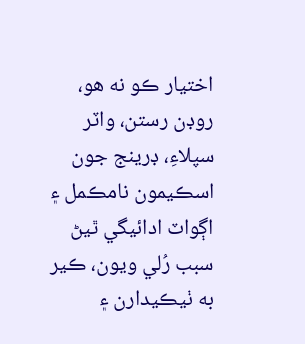اختيار ڪو نه هو، روڊن رستن، واٽر سپلاءِ، ڊرينج جون اسڪيمون نامڪمل ۽ اڳواٽ ادائيگي ٿيڻ سبب رُلي ويون، ڪير به ٺيڪيدارن ۽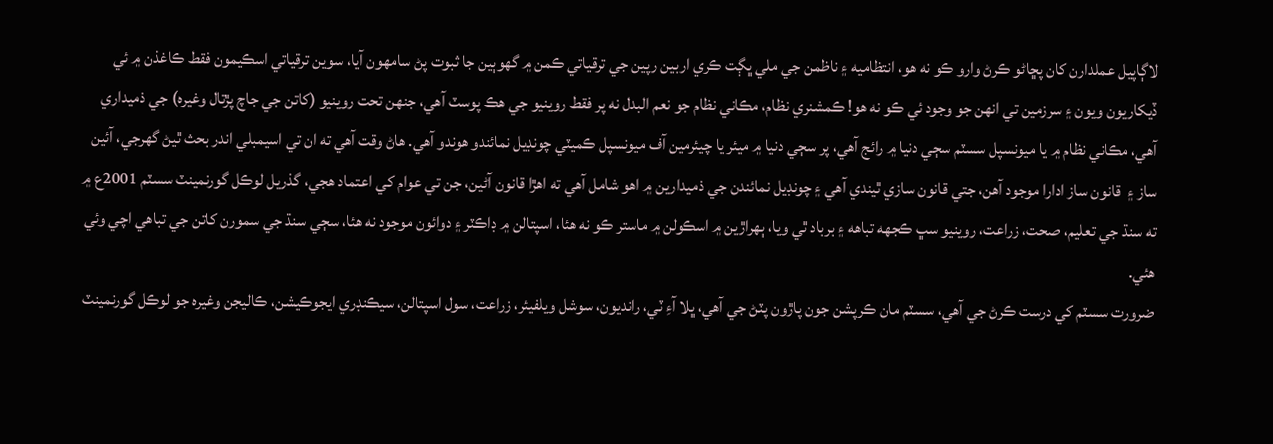لاڳاپيل عملدارن کان پڇاڻو ڪرڻ وارو ڪو نه هو، انتظاميه ۽ ناظمن جي ملي ڀڳت ڪري اربين رپين جي ترقياتي ڪمن ۾ گهوٻين جا ثبوت پڻ سامهون آيا، سوين ترقياتي اسڪيمون فقط ڪاغذن ۾ ئي ڏيکاريون ويون ۽ سرزمين تي انهن جو وجود ئي ڪو نه هو! ڪمشنري نظام، مڪاني نظام جو نعم البدل نه پر فقط روينيو جي هڪ پوسٽ آهي، جنهن تحت روينيو (کاتن جي جاچ پڙتال وغيره) جي ذميداري آهي، مڪاني نظام ۾ يا ميونسپل سسٽم سڄي دنيا ۾ رائج آهي، پر سڄي دنيا ۾ ميئر يا چيئرمين آف ميونسپل ڪميٽي چونڊيل نمائندو هوندو آهي. هاڻ وقت آهي ته ان تي اسيمبلي اندر بحث ٿيڻ گهرجي، آئين ساز ۽  قانون ساز ادارا موجود آهن، جتي قانون سازي ٿيندي آهي ۽ چونڊيل نمائندن جي ذميدارين ۾ اهو شامل آهي ته اهڙا قانون آڻين، جن تي عوام کي اعتماد هجي، گذريل لوڪل گورنمينٽ سسٽم 2001ع ۾ ته سنڌ جي تعليم، صحت، زراعت، روينيو سڀ ڪجهه تباهه ۽ برباد ٿي ويا، ٻهراڙين ۾ اسڪولن ۾ ماستر ڪو نه هئا، اسپتالن ۾ ڊاڪٽر ۽ دوائون موجود نه هئا، سڄي سنڌ جي سمورن کاتن جي تباهي اچي وئي هئي.
ضرورت سسٽم کي درست ڪرڻ جي آهي، سسٽم مان ڪرپشن جون پاڙون پٽڻ جي آهي، ڀلا آءِ ٽي، رانديون، سوشل ويلفيئر، زراعت، سول اسپتالن، سيڪنڊري ايجوڪيشن، ڪاليجن وغيره جو لوڪل گورنمينٽ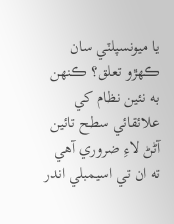يا ميونسپلٽي سان ڪهڙو تعلق؟ ڪنهن به نئين نظام کي علائقائي سطح تائين آڻڻ لاءِ ضروري آهي ته ان تي اسيمبلي اندر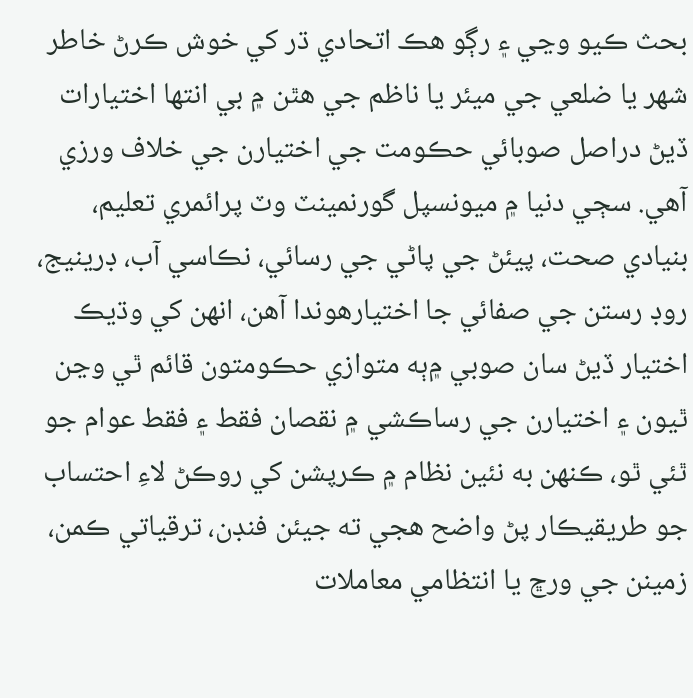بحث ڪيو وڃي ۽ رڳو هڪ اتحادي ڌر کي خوش ڪرڻ خاطر شهر يا ضلعي جي ميئر يا ناظم جي هٿن ۾ بي انتها اختيارات ڏيڻ دراصل صوبائي حڪومت جي اختيارن جي خلاف ورزي آهي. سڄي دنيا ۾ ميونسپل گورنمينٽ وٽ پرائمري تعليم، بنيادي صحت، پيئڻ جي پاڻي جي رسائي، نڪاسي آب، ڊرينيج، روڊ رستن جي صفائي جا اختيارهوندا آهن، انهن کي وڌيڪ اختيار ڏيڻ سان صوبي ۾ٻه متوازي حڪومتون قائم ٿي وڃن ٿيون ۽ اختيارن جي رساڪشي ۾ نقصان فقط ۽ فقط عوام جو ٿئي ٿو، ڪنهن به نئين نظام ۾ ڪرپشن کي روڪڻ لاءِ احتساب جو طريقيڪار پڻ واضح هجي ته جيئن فنڊن، ترقياتي ڪمن، زمينن جي ورڇ يا انتظامي معاملات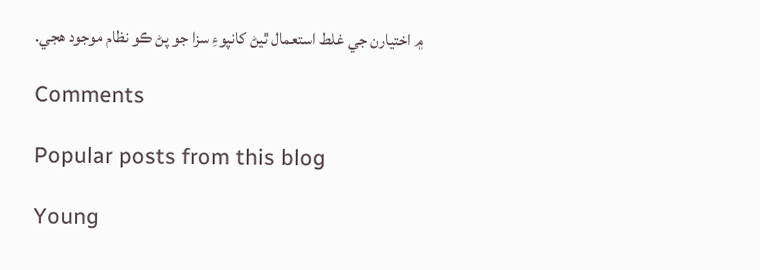۾ اختيارن جي غلط استعمال ٿيڻ کانپوءِ سزا جو پڻ ڪو نظام موجود هجي.

Comments

Popular posts from this blog

Young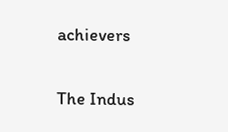achievers

The Indus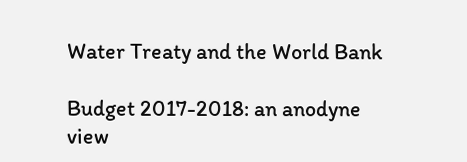Water Treaty and the World Bank

Budget 2017-2018: an anodyne view